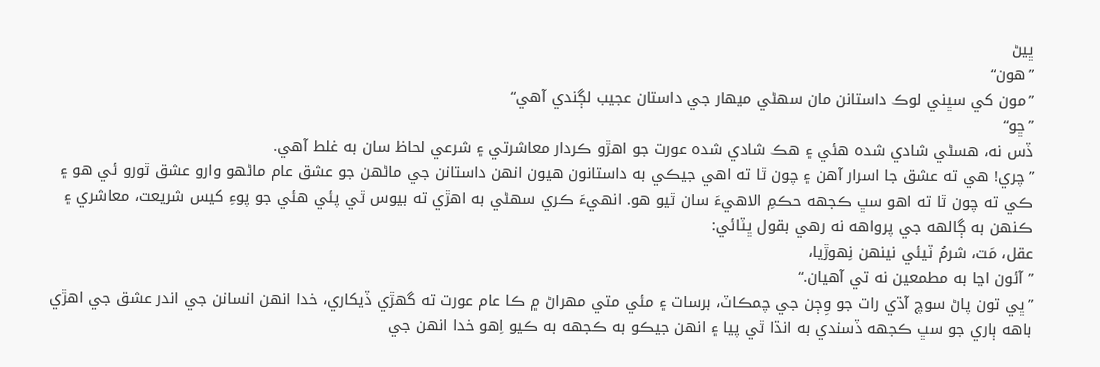ڀيڻ
”هون“
”مون کي سڀني لوڪ داستانن مان سهڻي ميهار جي داستان عجيب لڳندي آهي“
”ڇو“
ڏس نه، هسڻي شادي شده هئي ۽ هڪ شادي شده عورت جو اهڙو ڪردار معاشرتي ۽ شرعي لحاظ سان به غلط آهي.
”چري! هي ته عشق جا اسرار آهن ۽ چون ٿا ته اهي جيڪي به داستانون هيون انهن داستانن جي ماڻهن جو عشق عام ماڻهو وارو عشق ٿورو ئي هو ۽ ڪي ته چون ٿا ته اهو سڀ ڪجهه حڪمِ الاهيءَ سان ٿيو هو. انهيءَ ڪري سهڻي به اهڙي ته بيوس ٿي پئي هئي جو پوءِ کيس شريعت، معاشري ۽ ڪنهن به ڳالهه جي پرواهه نه رهي بقول ڀٽائي:
عقل، مَت، شرمُ ٽيئي نينهن نِهوڙيا،
”آئون اڃا به مطمعين نه تي آهيان.“
”ڀي تون پاڻ سوچ آڌي رات جو وِڄن جي چمڪاٽ، برسات ۽ مئي متي مهراڻ ۾ ڪا عام عورت ته گهڙي ڏيکاري، خدا انهن انسانن جي اندر عشق جي اهڙي باهه ٻاري جو سڀ ڪجهه ڏسندي به انڌا ٿي پيا ۽ انهن جيڪو به ڪجهه به ڪيو اِهو خدا انهن جي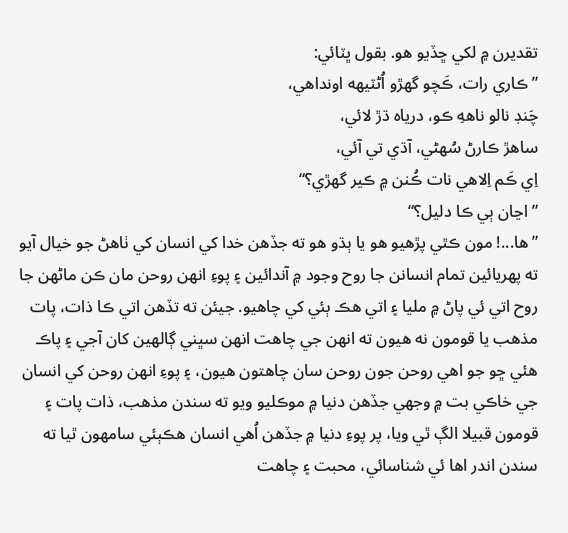تقديرن ۾ لکي ڇڏيو هو. بقول ڀٽائي:
”ڪاري رات، ڪَچو گهڙو اُڻٽيهه اونداهي،
چَنڊ نالو ناههِ ڪو، درياه ڌڙ لائي،
ساهڙ ڪارڻ سُهڻي، آڌي تي آئي،
اِي ڪَم اِلاهي نات ڪُنن ۾ ڪير گهڙي؟“
”اڃان ٻي ڪا دليل؟“
”ها...! مون ڪٿي پڙهيو هو يا ٻڌو هو ته جڏهن خدا کي انسان کي ٺاهڻ جو خيال آيو ته پهريائين تمام انسانن جا روح وجود ۾ آندائين ۽ پوءِ انهن روحن مان ڪن ماڻهن جا روح اتي ئي پاڻ ۾ مليا ۽ اتي هڪ ٻئي کي چاهيو. جيئن ته تڏهن اتي ڪا ذات، پات مذهب يا قومون نه هيون ته انهن جي چاهت انهن سڀني ڳالهين کان آجي ۽ پاڪ هئي ڇو جو اهي روحن جون روحن سان چاهتون هيون، ۽ پوءِ انهن روحن کي انسان جي خاڪي بت ۾ وجهي جڏهن دنيا ۾ موڪليو ويو ته سندن مذهب، ذات پات ۽ قومون قبيلا الڳ ٿي ويا، پر پوءِ دنيا ۾ جڏهن اُهي انسان هڪٻئي سامهون ٿيا ته سندن اندر اها ئي شناسائي، محبت ۽ چاهت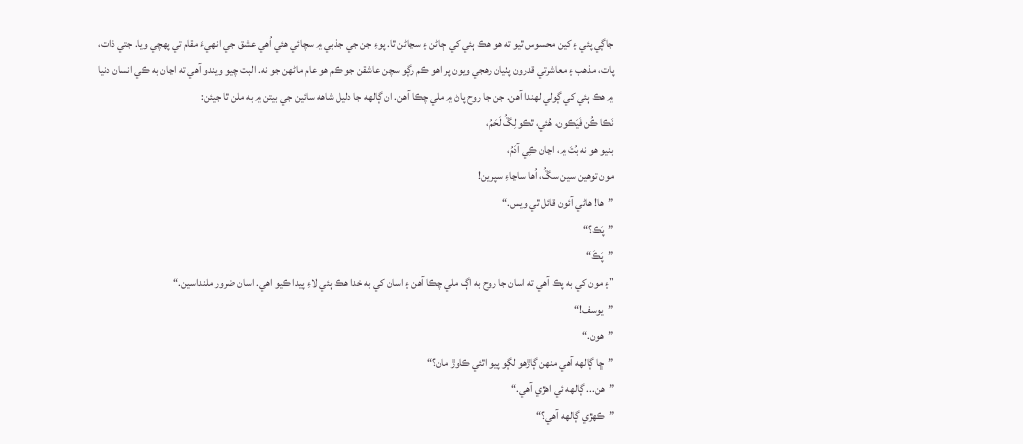جاڳي پئي ۽ کين محسوس ٿيو ته هو هڪ ٻئي کي ڄاڻن ۽ سڃاڻن ٿا. پوءِ جن جي جذبي ۾ سچائي هئي اُهي عشق جي انهيءَ مقام تي پهچي ويا. جتي ذات، پات، مذهب ۽ معاشرتي قدرون پٺيان رهجي ويون پر اهو ڪم رڳو سچن عاشقن جو ڪم هو عام ماڻهن جو نه. البت چيو ويندو آهي ته اڃان به ڪي انسان دنيا ۾ هڪ ٻئي کي ڳولي لهندا آهن. جن جا روح پاڻ ۾ ملي چڪا آهن. ان ڳالهه جا دليل شاهه سائين جي بيتن ۾ به ملن ٿا جيئن:
نَڪا ڪُن فَيَڪون، هُئي، ٿڪو لِڱُ لَحَمُ،
بنيو هو نه بُتَ ۾، اڃان ڪِي آدَمُ،
مون توهين سين سڱُ، اُها ساڃاءِ سپرين!
”ها! هاڻي آئون قائل ٿي ويس.“
”پَڪ؟“
”پَڪَ“
”۽ مون کي به پڪ آهي ته اسان جا روح به اڳ ملي چڪا آهن ۽ اسان کي به خدا هڪ ٻئي لاءِ پيدا ڪيو اهي. اسان ضرور ملنداسين.“
”يوسف!“
”هون.“
”ڇا ڳالهه آهي منهن ڳاڙهو لڳو پيو اٿئي ڪاوڙ مان؟“
”هن... ڳالهه ئي اهڙي آهي.“
”ڪهڙي ڳالهه آهي؟“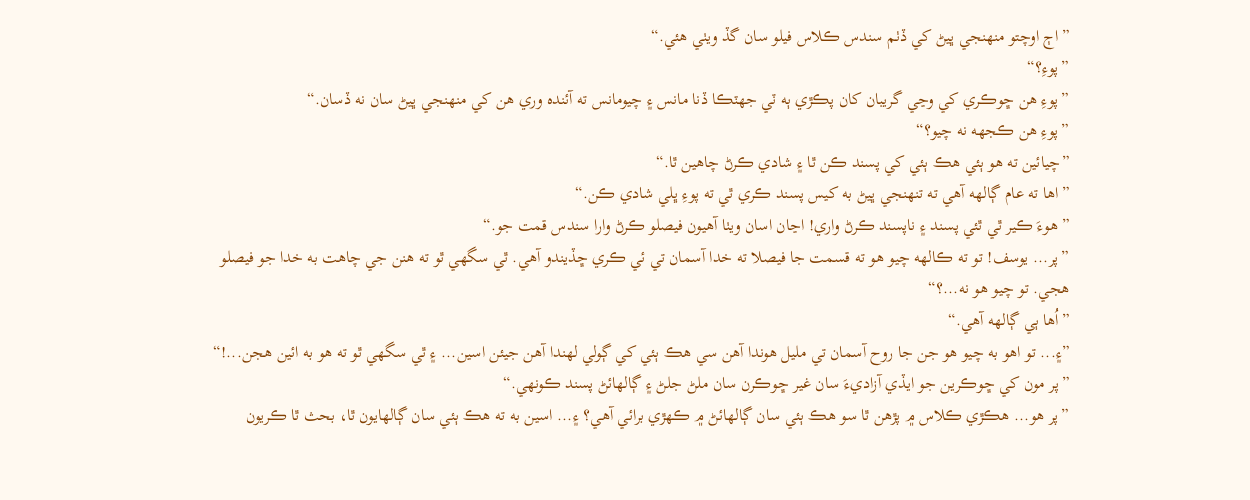”اڄ اوچتو منهنجي ڀيڻ کي ڏٺم سندس ڪلاس فيلو سان گڏ ويٺي هئي.“
”پوءِ؟“
”پوءِ هن ڇوڪري کي وڃي گريبان کان پڪڙي ٻه ٽي جهٽڪا ڏنا مانس ۽ چيومانس ته آئنده وري هن کي منهنجي ڀيڻ سان نه ڏسان.“
”پوءِ هن ڪجهه نه چيو؟“
”چيائين ته هو ٻئي هڪ ٻئي کي پسند ڪن ٿا ۽ شادي ڪرڻ چاهين ٿا.“
”اها ته عام ڳالهه آهي ته تنهنجي ڀيڻ به کيس پسند ڪري ٿي ته پوءِ ڀلي شادي ڪن.“
”هوءَ ڪير ٿي ٿئي پسند ۽ ناپسند ڪرڻ واري! اڃان اسان ويٺا آهيون فيصلو ڪرڻ وارا سندس قمت جو.“
”پر... يوسف! تو ته ڪالهه چيو هو ته قسمت جا فيصلا ته خدا آسمان تي ئي ڪري ڇڏيندو آهي. ٿي سگهي ٿو ته هنن جي چاهت به خدا جو فيصلو هجي. تو چيو هو نه...؟“
”اُها ٻي ڳالهه آهي.“
”۽... تو اهو به چيو هو جن جا روح آسمان تي مليل هوندا آهن سي هڪ ٻئي کي ڳولي لهندا آهن جيئن اسين... ۽ ٿي سگهي ٿو ته هو به ائين هجن...!“
”پر مون کي ڇوڪرين جو ايڏي آزاديءَ سان غير ڇوڪرن سان ملڻ جلڻ ۽ ڳالهائڻ پسند ڪونهي.“
”پر هو... هڪڙي ڪلاس ۾ پڙهن ٿا سو هڪ ٻئي سان ڳالهائڻ ۾ ڪهڙي برائي آهي؟ ۽... اسين به ته هڪ ٻئي سان ڳالهايون ٿا، بحث ٿا ڪريون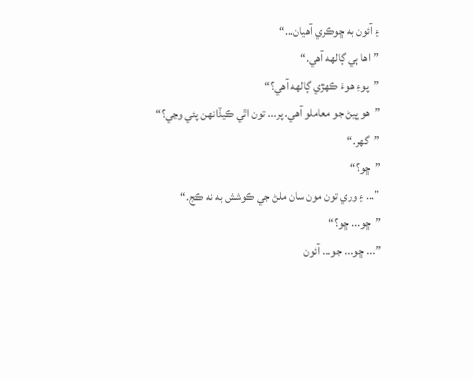۽ آئون به ڇوڪري آهيان...“
”اها ٻي ڳالهه آهي.“
”پوءِ هوءَ ڪهڙي ڳالهه آهي؟“
”هو ڀيڻ جو معاملو آهي. پر... تون اٿي ڪيڏانهن پئي وڃي؟“
”گهر.“
”ڇو؟“
”... ۽ وري تون مون سان ملڻ جي ڪوشش به نه ڪج.“
”ڇو... ڇو؟“
”... ڇو... جو... آئون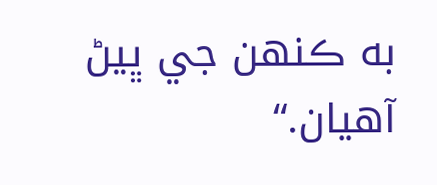به ڪنهن جي ڀيڻ آهيان.“